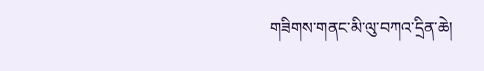གཟིགས་གནང་མི་ལུ་བཀའ་དྲིན་ཆེ།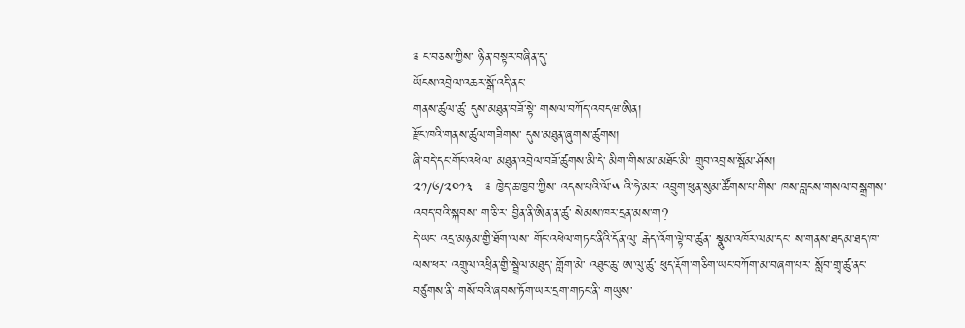༉ ང་བཅས་ཀྱིས་ ཉིན་བསྟར་བཞིན་དུ་
ཡོངས་འབྲེལ་འཆར་སྒོ་འདི་ནང་
གནས་ཚུལ་ཚུ་ དུས་མཐུན་བཟོ་སྟེ་ གསལ་བཀོད་འབདཝ་ཨིན།
རྫོང་ཁའི་གནས་ཚུལ་གཟིགས་ དུས་མཐུན་ཞུགས་ཚུགས།
ཞི་བདེ་དང་གོང་འཕེལ་ མཐུན་འབྲེལ་བཟོ་ཚུགས་མི་དེ་ མིག་གིས་མ་མཐོང་མི་ གྲུབ་འབྲས་སྦོམ་ཤོས།
༢༡/༦/༢༠༡༣   ༉ ཁྱེད་ཆ་ཁྱབ་ཀྱིས་ འདས་པའི་ལོ་༥ འི་ཧེ་མར་ འབྲུག་ཕུན་སུམ་ཚོགས་པ་གིས་ ཁས་བླངས་གསལ་བསྒྲགས་འབད་བའི་སྐབས་ ག་ཅི་ར་ བྱིན་ནི་ཨིན་ན་ཚུ་ སེམས་ཁར་དྲན་མས་ག?
དེ་ཡང་ འདྲ་མཉམ་གྱི་ཐོག་ལས་ གོང་འཕེལ་གཏང་ནིའི་དོན་ལུ་ རྒེད་འོག་ལྟེ་བ་ཚུན་ སྣུམ་འཁོར་ལམ་དང་ ས་གནས་ཐདམ་ཐད་ཁ་ལས་ཕར་ འགྲུལ་འཕྲིན་གྱི་སྦྲེལ་མཐུད་ གློག་མེ་ འཐུང་ཆུ་ ཨ་ལུ་ཚུ་ ཕུད་རྡོག་གཅིག་ཡང་བཀོག་མ་བཞག་པར་ སློབ་གྲྭ་ཚུ་ནང་བཙུགས་ནི་ གསོ་བའི་ཞབས་ཏོག་ཡར་དྲག་གཏང་ནི་ གཡུས་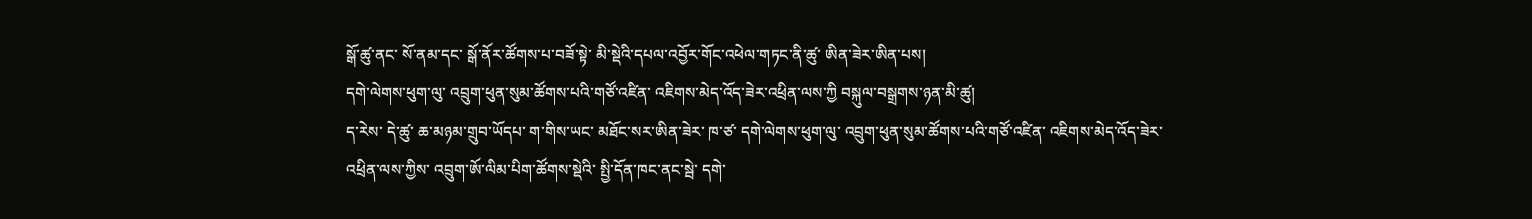སྒོ་ཚུ་ནང་ སོ་ནམ་དང་ སྒོ་ནོར་ཚོགས་པ་བཟོ་སྟེ་ མི་སྡེའི་དཔལ་འབྱོར་གོང་འཕེལ་གཏང་ནི་ཚུ་ ཨིན་ཟེར་ཨིན་པས།
དགེ་ལེགས་ཕུག་ལུ་ འབྲུག་ཕུན་སུམ་ཚོགས་པའི་གཙོ་འཛིན་ འཇིགས་མེད་འོད་ཟེར་འཕྲིན་ལས་ཀྱི བསྐུལ་བསྒྲགས་ཉན་མི་ཚུ།
ད་རེས་ དེ་ཚུ་ ཆ་མཉམ་གྲུབ་ཡོདཔ་ ག་གིས་ཡང་ མཐོང་སར་ཨིན་ཟེར་ ཁ་ཙ་ དགེ་ལེགས་ཕུག་ལུ་ འབྲུག་ཕུན་སུམ་ཚོགས་པའི་གཙོ་འཛིན་ འཇིགས་མེད་འོད་ཟེར་འཕྲིན་ལས་ཀྱིས་ འབྲུག་ཨོ་ལིམ་པིག་ཚོགས་སྡེའི་ སྤྱི་དོན་ཁང་ནང་སྦེ་ དགེ་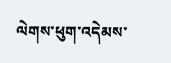ལེགས་ཕུག་འདེམས་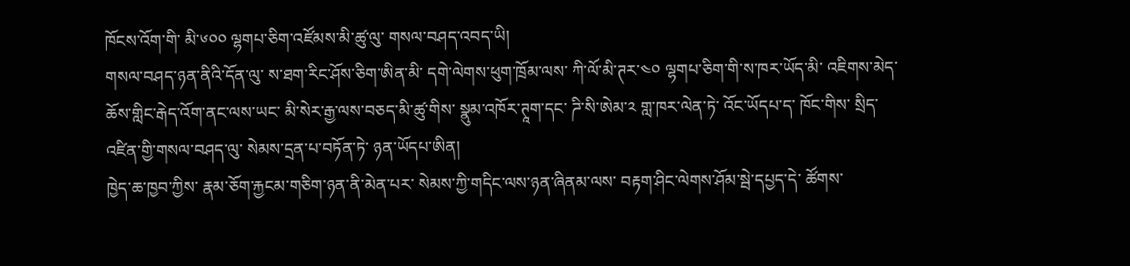ཁོངས་འོག་གི་ མི་༦༠༠ ལྷགཔ་ཅིག་འཛོམས་མི་ཚུ་ལུ་ གསལ་བཤད་འབད་ཡི།
གསལ་བཤད་ཉན་ནིའི་དོན་ལུ་ ས་ཐག་རིང་ཤོས་ཅིག་ཨིན་མི་ དགེ་ལེགས་ཕུག་ཁྲོམ་ལས་ ཀི་ལོ་མི་ཊར་༤༠ ལྷགཔ་ཅིག་གི་ས་ཁར་ཡོད་མི་ འཇིགས་མེད་ཆོས་གླིང་རྒེད་འོག་ནང་ལས་ཡང་ མི་སེར་རྒྱ་ལས་བཅད་མི་ཚུ་གིས་ སྣུམ་འཁོར་ཊཱག་དང་ ཌི་སི་ཨེམ་༢ གླ་ཁར་ལེན་ཏེ་ འོང་ཡོདཔ་ད་ ཁོང་གིས་ སྲིད་འཛིན་གྱི་གསལ་བཤད་ལུ་ སེམས་དྲན་པ་བཏོན་ཏེ་ ཉན་ཡོདཔ་ཨིན།
ཁྱེད་ཆ་ཁྱབ་ཀྱིས་ རྣམ་ཅོག་རྐྱངམ་གཅིག་ཉན་ནི་མེན་པར་ སེམས་ཀྱི་གདིང་ལས་ཉན་ཞིནམ་ལས་ བརྟག་ཤིང་ལེགས་ཤོམ་སྦེ་དཔྱད་དེ་ ཚོགས་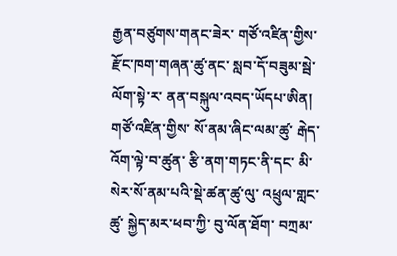རྒྱན་བཙུགས་གནང་ཟེར་ གཙོ་འཛིན་གྱིས་ རྫོང་ཁག་གཞན་ཚུ་ནང་ སླབ་དོ་བཟུམ་སྦེ་ ལོག་སྟེ་ར་ ནན་བསྐུལ་འབད་ཡོདཔ་ཨིན།
གཙོ་འཛིན་གྱིས་ སོ་ནམ་ཞིང་ལམ་ཚུ་ རྒེད་འོག་ལྟེ་བ་ཚུན་ རྩི་ནག་གཏང་ནི་དང་ མི་སེར་སོ་ནམ་པའི་སྡེ་ཚན་ཚུ་ལུ་ འཕྲུལ་གླང་ཚུ་ སྐྱེད་མར་ཕབ་ཀྱི་ བུ་ལོན་ཐོག་ བཀྲམ་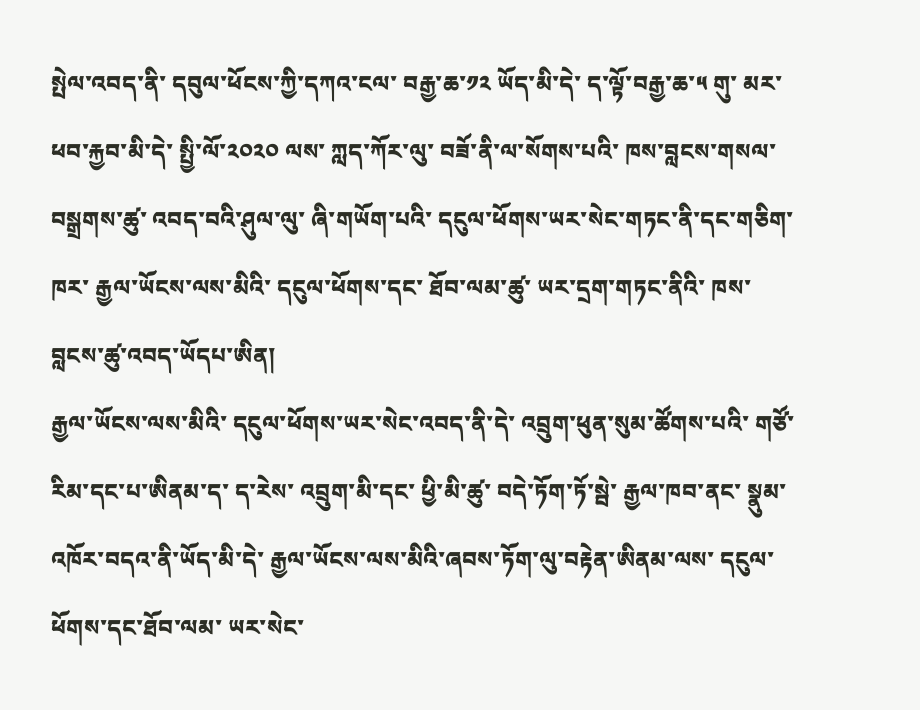སྤེལ་འབད་ནི་ དབུལ་ཕོངས་ཀྱི་དཀའ་ངལ་ བརྒྱ་ཆ་༡༢ ཡོད་མི་དེ་ ད་ལྟོ་བརྒྱ་ཆ་༥ གུ་ མར་ཕབ་རྐྱབ་མི་དེ་ སྤྱི་ལོ་༢༠༢༠ ལས་ ཀླད་ཀོར་ལུ་ བཟོ་ནི་ལ་སོགས་པའི་ ཁས་བླངས་གསལ་བསྒྲགས་ཚུ་ འབད་བའི་ཤུལ་ལུ་ ཞི་གཡོག་པའི་ དངུལ་ཕོགས་ཡར་སེང་གཏང་ནི་དང་གཅིག་ཁར་ རྒྱལ་ཡོངས་ལས་མིའི་ དངུལ་ཕོགས་དང་ ཐོབ་ལམ་ཚུ་ ཡར་དྲག་གཏང་ནིའི་ ཁས་བླངས་ཚུ་འབད་ཡོདཔ་ཨིན།
རྒྱལ་ཡོངས་ལས་མིའི་ དངུལ་ཕོགས་ཡར་སེང་འབད་ནི་དེ་ འབྲུག་ཕུན་སུམ་ཚོགས་པའི་ གཙོ་རིམ་དང་པ་ཨིནམ་ད་ ད་རེས་ འབྲུག་མི་དང་ ཕྱི་མི་ཚུ་ བདེ་ཏོག་ཏོ་སྦེ་ རྒྱལ་ཁབ་ནང་ སྣུམ་འཁོར་བདའ་ནི་ཡོད་མི་དེ་ རྒྱལ་ཡོངས་ལས་མིའི་ཞབས་ཏོག་ལུ་བརྟེན་ཨིནམ་ལས་ དངུལ་ཕོགས་དང་ཐོབ་ལམ་ ཡར་སེང་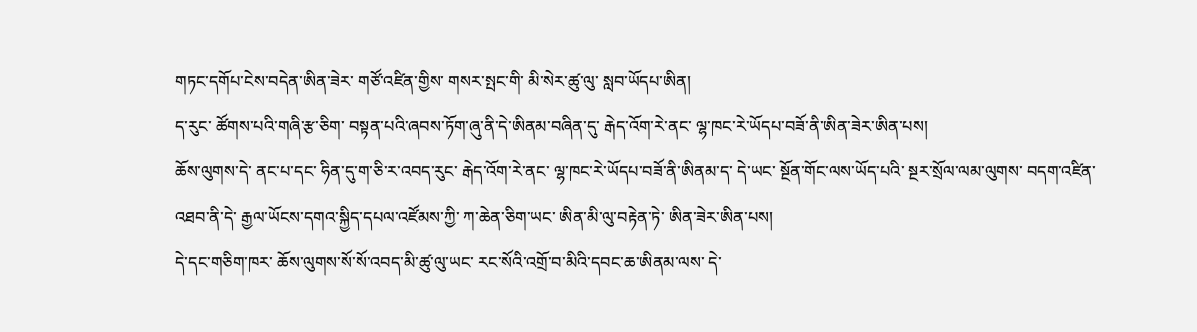གཏང་དགོཔ་ངེས་བདེན་ཨིན་ཟེར་ གཙོ་འཛིན་གྱིས་ གསར་སྤང་གི་ མི་སེར་ཚུ་ལུ་ སླབ་ཡོདཔ་ཨིན།
ད་རུང་ ཚོགས་པའི་གཞི་རྩ་ཅིག་ བསྟན་པའི་ཞབས་ཏོག་ཞུ་ནི་དེ་ཨིནམ་བཞིན་དུ་ རྒེད་འོག་རེ་ནང་ ལྷ་ཁང་རེ་ཡོདཔ་བཟོ་ནི་ཨིན་ཟེར་ཨིན་པས།
ཆོས་ལུགས་དེ་ ནང་པ་དང་ ཧིན་དུ་ག་ཅི་ར་འབད་རུང་ རྒེད་འོག་རེ་ནང་ ལྷ་ཁང་རེ་ཡོདཔ་བཟོ་ནི་ཨིནམ་ད་ དེ་ཡང་ སྔོན་གོང་ལས་ཡོད་པའི་ སྔར་སྲོལ་ལམ་ལུགས་ བདག་འཛིན་འཐབ་ནི་དེ་ རྒྱལ་ཡོངས་དགའ་སྐྱིད་དཔལ་འཛོམས་ཀྱི་ ཀ་ཆེན་ཅིག་ཡང་ ཨིན་མི་ལུ་བརྟེན་ཏེ་ ཨིན་ཟེར་ཨིན་པས།
དེ་དང་གཅིག་ཁར་ ཆོས་ལུགས་སོ་སོ་འབད་མི་ཚུ་ལུ་ཡང་ རང་སོའི་འགྲོ་བ་མིའི་དབང་ཆ་ཨིནམ་ལས་ དེ་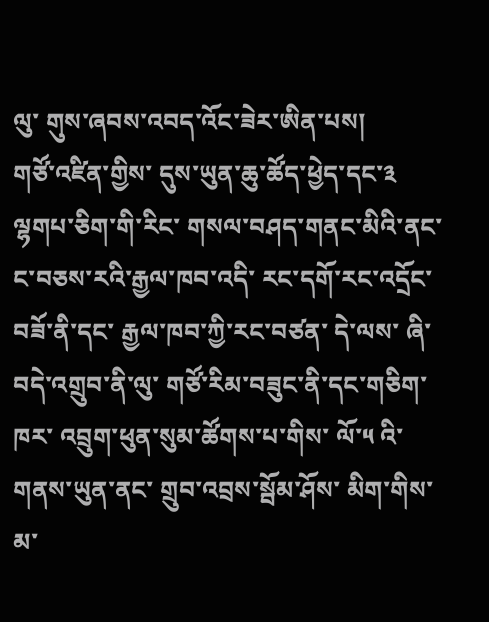ལུ་ གུས་ཞབས་འབད་འོང་ཟེར་ཨིན་པས།
གཙོ་འཛིན་གྱིས་ དུས་ཡུན་ཆུ་ཚོད་ཕྱེད་དང་༣ ལྷགཔ་ཅིག་གི་རིང་ གསལ་བཤད་གནང་མིའི་ནང་ ང་བཅས་རའི་རྒྱལ་ཁབ་འདི་ རང་དགོ་རང་འདྲོང་བཟོ་ནི་དང་ རྒྱལ་ཁབ་ཀྱི་རང་བཙན་ དེ་ལས་ ཞི་བདེ་འགྲུབ་ནི་ལུ་ གཙོ་རིམ་བཟུང་ནི་དང་གཅིག་ཁར་ འབྲུག་ཕུན་སུམ་ཚོགས་པ་གིས་ ལོ་༥ འི་གནས་ཡུན་ནང་ གྲུབ་འབྲས་སྦོམ་ཤོས་ མིག་གིས་མ་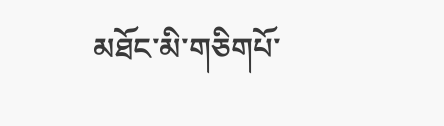མཐོང་མི་གཅིགཔོ་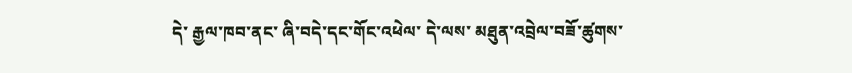དེ་ རྒྱལ་ཁབ་ནང་ ཞི་བདེ་དང་གོང་འཕེལ་ དེ་ལས་ མཐུན་འབྲེལ་བཟོ་ཚུགས་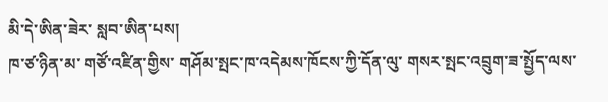མི་དེ་ཨིན་ཟེར་ སླབ་ཨིན་པས།
ཁ་ཙ་ཉིན་མ་ གཙོ་འཛིན་གྱིས་ གཤོམ་སྤང་ཁ་འདེམས་ཁོངས་ཀྱི་དོན་ལུ་ གསར་སྤང་འབྲུག་ཟ་སྤྱོད་ལས་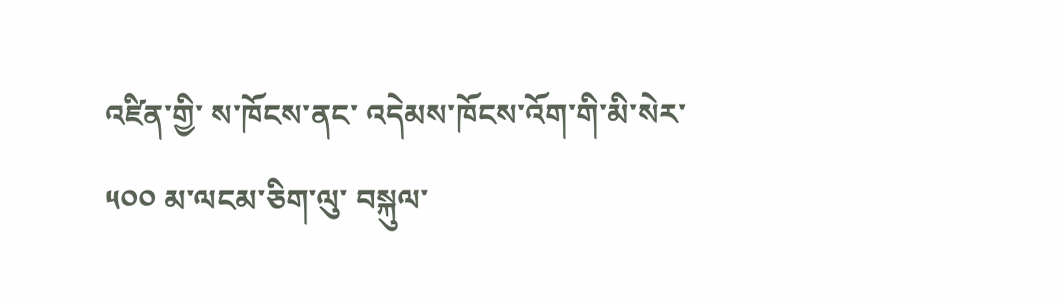འཛིན་གྱི་ ས་ཁོངས་ནང་ འདེམས་ཁོངས་འོག་གི་མི་སེར་༥༠༠ མ་ལངམ་ཅིག་ལུ་ བསྐུལ་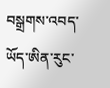བསྒྲགས་འབད་ཡོད་ཨིན་རུང་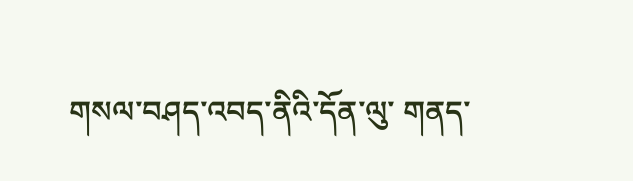གསལ་བཤད་འབད་ནིའི་དོན་ལུ་ གནད་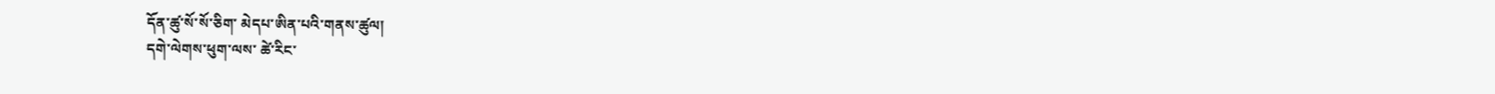དོན་ཚུ་སོ་སོ་ཅིག་ མེདཔ་ཨིན་པའི་གནས་ཚུལ།
དགེ་ལེགས་ཕུག་ལས་ ཚེ་རིང་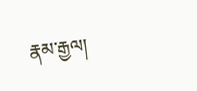རྣམ་རྒྱལ།